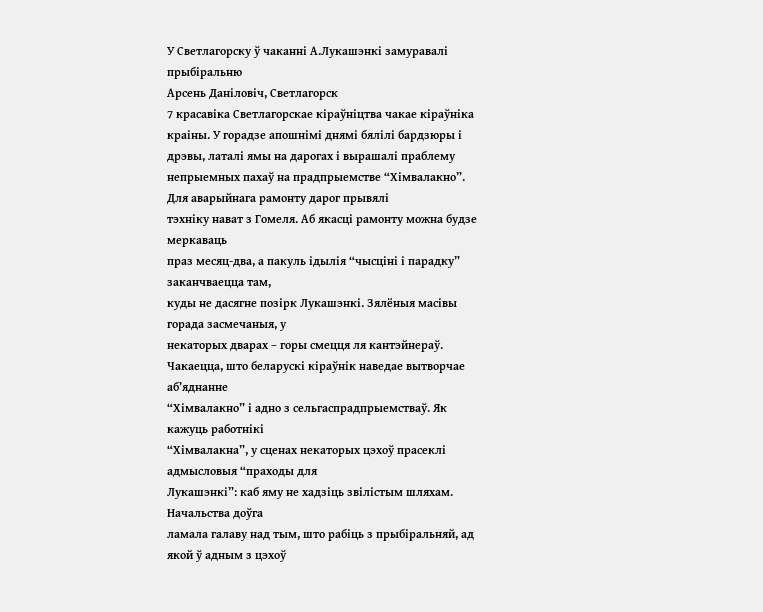У Светлагорску ў чаканні А.Лукашэнкі замуравалі прыбіральню
Арсень Даніловіч, Светлагорск
7 красавіка Светлагорскае кіраўніцтва чакае кіраўніка краіны. У горадзе апошнімі днямі бялілі бардзюры і дрэвы, латалі ямы на дарогах і вырашалі праблему непрыемных пахаў на прадпрыемстве “Хімвалакно”.
Для аварыйнага рамонту дарог прывялі
тэхніку нават з Гомеля. Аб якасці рамонту можна будзе меркаваць
праз месяц-два, а пакуль ідылія “чысціні і парадку” заканчваецца там,
куды не дасягне позірк Лукашэнкі. Зялёныя масівы горада засмечаныя, у
некаторых дварах – горы смецця ля кантэйнераў.
Чакаецца, што беларускі кіраўнік наведае вытворчае аб’яднанне
“Хімвалакно” і адно з сельгаспрадпрыемстваў. Як кажуць работнікі
“Хімвалакна”, у сценах некаторых цэхоў прасеклі адмысловыя “праходы для
Лукашэнкі”: каб яму не хадзіць звілістым шляхам. Начальства доўга
ламала галаву над тым, што рабіць з прыбіральняй, ад якой ў адным з цэхоў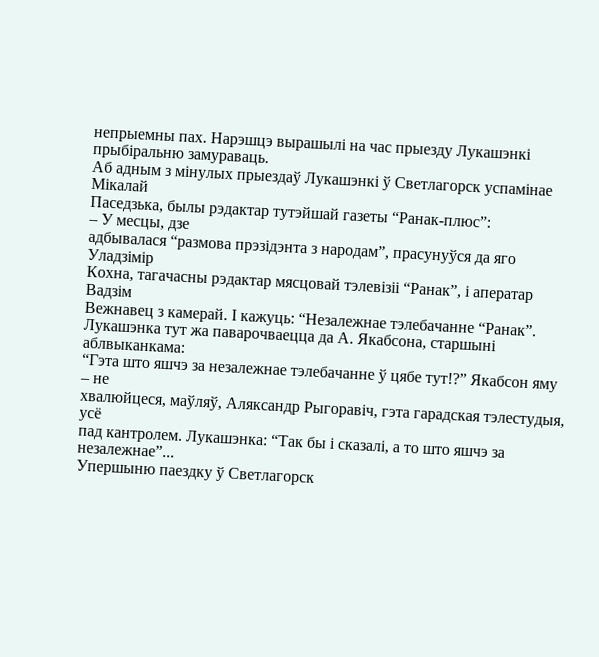непрыемны пах. Нарэшцэ вырашылі на час прыезду Лукашэнкі прыбіральню замураваць.
Аб адным з мінулых прыездаў Лукашэнкі ў Светлагорск успамінае
Мікалай
Паседзька, былы рэдактар тутэйшай газеты “Ранак-плюс”:
– У месцы, дзе
адбывалася “размова прэзідэнта з народам”, прасунуўся да яго Уладзімір
Кохна, тагачасны рэдактар мясцовай тэлевізіі “Ранак”, і аператар Вадзім
Вежнавец з камерай. І кажуць: “Незалежнае тэлебачанне “Ранак”.
Лукашэнка тут жа паварочваецца да А. Якабсона, старшыні аблвыканкама:
“Гэта што яшчэ за незалежнае тэлебачанне ў цябе тут!?” Якабсон яму – не
хвалюйцеся, маўляў, Аляксандр Рыгоравіч, гэта гарадская тэлестудыя, усё
пад кантролем. Лукашэнка: “Так бы і сказалі, а то што яшчэ за
незалежнае”...
Упершыню паездку ў Светлагорск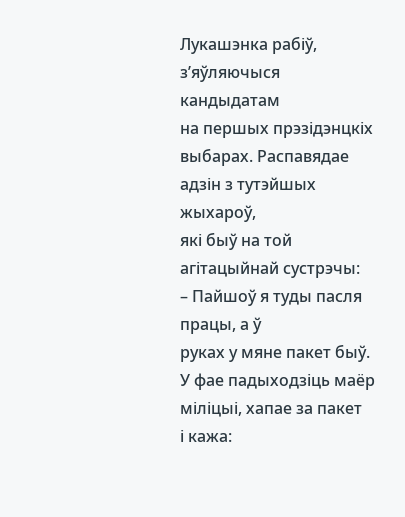Лукашэнка рабіў, з’яўляючыся кандыдатам
на першых прэзідэнцкіх выбарах. Распавядае адзін з тутэйшых жыхароў,
які быў на той агітацыйнай сустрэчы:
– Пайшоў я туды пасля працы, а ў
руках у мяне пакет быў. У фае падыходзіць маёр міліцыі, хапае за пакет
і кажа: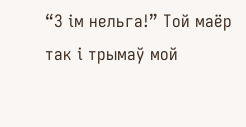“З ім нельга!” Той маёр так і трымаў мой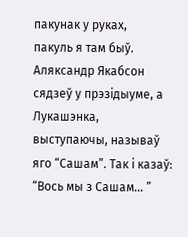пакунак у руках,
пакуль я там быў. Аляксандр Якабсон сядзеў у прэзідыуме, а Лукашэнка,
выступаючы, называў яго “Сашам”. Так і казаў: “Вось мы з Сашам… ”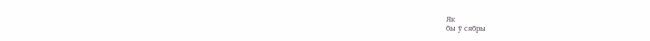Як
бы ў сябры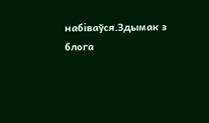набіваўся.Здымак з
блога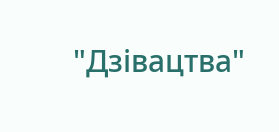"Дзівацтва"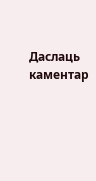Даслаць каментар